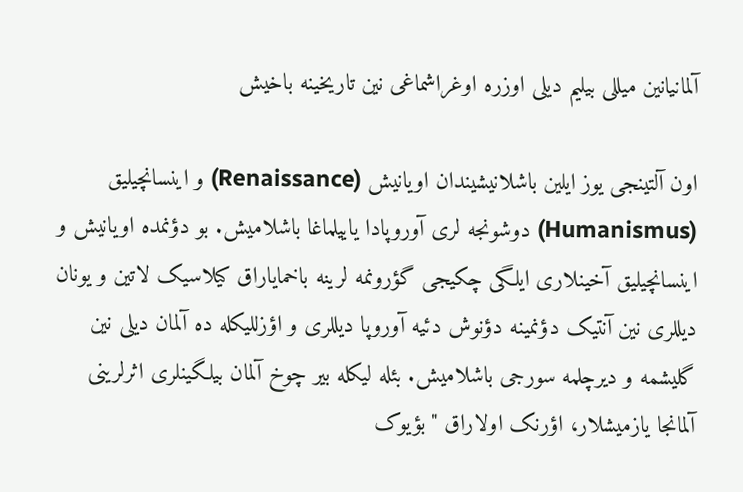آلمانیانین میللی بیلیم دیلی اوزره اوغراشماغی نین تاریخینه باخیش

اون آلتینجی یوز ایلین باشلانیشیندان اویانیش (Renaissance) و اینسانچیلیق (Humanismus) دوشونجه لری آوروپادا یاییلماغا باشلامیش. بو دؤنمده اویانیش و اینسانچیلیق آخینلاری ایلگی چکیجی گؤرونمه لرینه باخمایاراق کیلاسیک لاتین و یونان دیللری نین آنتیک دؤنمینه دؤنوش دئیه آوروپا دیللری و اؤزللیکله ده آلمان دیلی نین گلیشمه و دیرچلمه سورجی باشلامیش. بئله لیکله بیر چوخ آلمان بیلگینلری اثرلرینی آلمانجا یازمیشلار، اؤرنک اولاراق "بؤیوک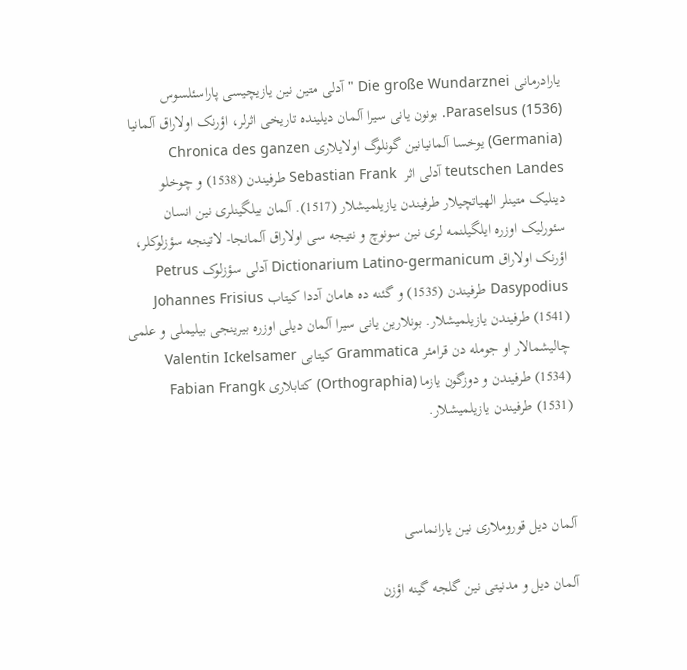یارادرمانی Die große Wundarznei " آدلی متین نین یازیچیسی پاراسئلسوس Paraselsus (1536). بونون یانی سیرا آلمان دیلینده تاریخی اثرلر، اؤرنک اولاراق آلمانیا (Germania) یوخسا آلمانیانین گونلوگ اولایلاری Chronica des ganzen teutschen Landes آدلی اثر  Sebastian Frank طرفیندن (1538) و چوخلو دینلیک متینلر الهیاتچیلار طرفیندن یازیلمیشلار (1517). آلمان بیلگینلری نین انسان سئورلیک اوزره ایلگیلنمه لری نین سونوچ و نتیجه سی اولاراق آلمانجا- لاتینجه سؤزلوکلر، اؤرنک اولاراق Dictionarium Latino-germanicum آدلی سؤزلوک Petrus Dasypodius طرفیندن (1535) و گئنه ده هامان آددا کیتاب Johannes Frisius (1541) طرفیندن یازیلمیشلار. بونلارین یانی سیرا آلمان دیلی اوزره بیرینجی بیلیملی و علمی چالیشمالار او جومله دن قرامئر Grammatica کیتابی Valentin Ickelsamer (1534) طرفیندن و دوزگون یازما (Orthographia) کتابلاری Fabian Frangk (1531) طرفیندن یازیلمیشلار.



آلمان دیل قوروملاری نین یارانماسی

آلمان دیل و مدنیتی نین گلجه گینه اؤزن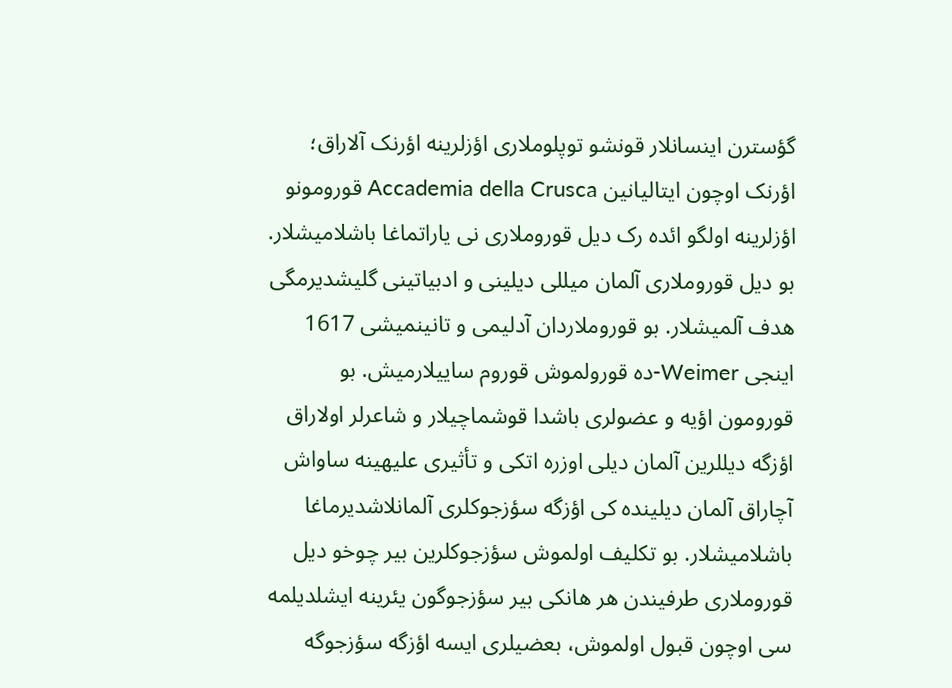گؤسترن اینسانلار قونشو توپلوملاری اؤزلرینه اؤرنک آلاراق؛ اؤرنک اوچون ایتالیانین Accademia della Crusca قورومونو اؤزلرینه اولگو ائده رک دیل قوروملاری نی یاراتماغا باشلامیشلار. بو دیل قوروملاری آلمان میللی دیلینی و ادبیاتینی گلیشدیرمگی هدف آلمیشلار. بو قوروملاردان آدلیمی و تانینمیشی 1617 اینجی Weimer-ده قورولموش قوروم ساییلارمیش. بو قورومون اؤیه و عضولری باشدا قوشماچیلار و شاعرلر اولاراق اؤزگه دیللرین آلمان دیلی اوزره اتکی و تأثیری علیهینه ساواش آچاراق آلمان دیلینده کی اؤزگه سؤزجوکلری آلمانلاشدیرماغا باشلامیشلار. بو تکلیف اولموش سؤزجوکلرین بیر چوخو دیل قوروملاری طرفیندن هر هانکی بیر سؤزجوگون یئرینه ایشلدیلمه سی اوچون قبول اولموش، بعضیلری ایسه اؤزگه سؤزجوگه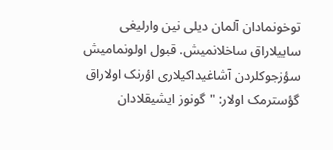توخونمادان آلمان دیلی نین وارلیغی ساییلاراق ساخلانمیش. قبول اولونمامیش سؤزجوکلردن آشاغیداکیلاری اؤرنک اولاراق گؤسترمک اولار: "گونوز ایشیقلادان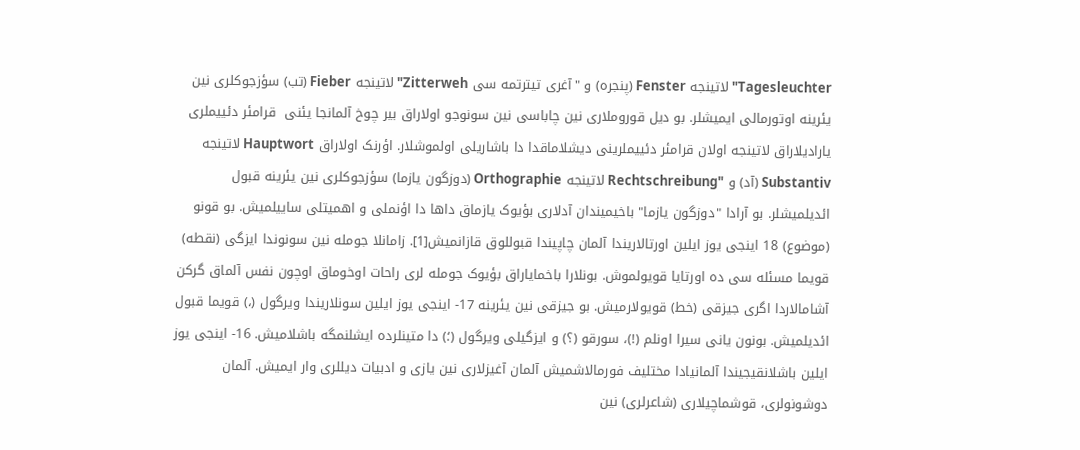Tagesleuchter" لاتینجه Fenster (پنجره) و "آغری تیترتمه سی Zitterweh" لاتینجه Fieber (تب) سؤزجوکلری نین یئرینه اوتورمالی ایمیشلر. بو دیل قوروملاری نین چاباسی نین سونوجو اولاراق بیر چوخ آلمانجا یئنی  قرامئر دئییملری یارادیلاراق لاتینجه اولان قرامئر دئییملرینی دیشلاماقدا دا باشاریلی اولموشلار. اؤرنک اولاراق Hauptwort لاتینجه Substantiv (آد) و "Rechtschreibung لاتینجه Orthographie (دوزگون یازما) سؤزجوکلری نین یئرینه قبول ائدیلمیشلر. بو آرادا "دوزگون یازما" باخیمیندان آدلاری بؤیوک یازماق داها دا اؤنملی و اهمیتلی ساییلمیش. بو قونو (موضوع) 18 اینجی یوز ایلین اورتالاریندا آلمان چاپیندا قبوللوق قازانمیش[1]. زامانلا جومله نین سونوندا ایزگی (نقطه) قویما مسئله سی ده اورتایا قویولموش. بونلارا باخمایاراق بؤیوک جومله لری راحات اوخوماق اوچون نفس آلماق گرکن آشامالاردا اگری جیزقی (خط) قویولارمیش. بو جیزقی نین یئرینه 17- اینجی یوز ایلین سونلاریندا ویرگول (،) قویما قبول ائدیلمیش. بونون یانی سیرا اونلم (!)، سورقو (؟) و ایزگیلی ویرگول (؛) دا متینلرده ایشلنمگه باشلامیش. 16- اینجی یوز ایلین باشلانقیجیندا آلمانیادا مختلیف فورمالاشمیش آلمان آغیزلاری نین یازی و ادبیات دیللری وار ایمیش. آلمان دوشونولری، قوشماچیلاری (شاعرلری) نین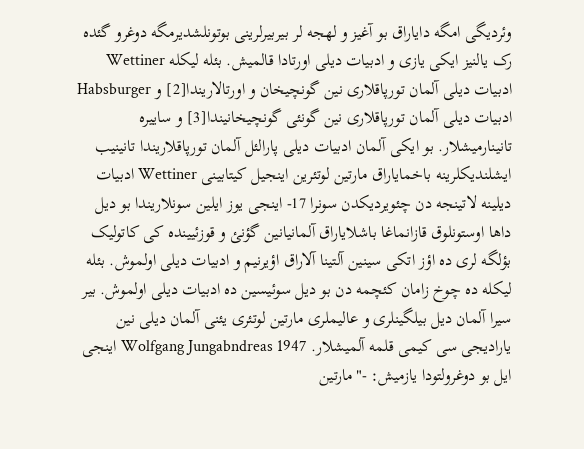وئردیگی امگه دایاراق بو آغیز و لهجه لر بیربیرلرینی بوتونلشدیرمگه دوغرو گئده رک یالنیز ایکی یازی و ادبیات دیلی اورتادا قالمیش. بئله لیکله Wettiner ادبیات دیلی آلمان تورپاقلاری نین گونچیخان و اورتالاریندا[2] و Habsburger ادبیات دیلی آلمان تورپاقلاری نین گونئی گونچیخانیندا[3] و ساییره تانینارمیشلار. بو ایکی آلمان ادبیات دیلی پارالئل آلمان تورپاقلاریندا تانینیب ایشلندیکلرینه باخمایاراق مارتین لوتئرین اینجیل کیتابینی Wettiner ادبیات دیلینه لاتینجه دن چئویردیکدن سونرا 17- اینجی یوز ایلین سونلاریندا بو دیل داها اوستونلوق قازانماغا باشلایاراق آلمانیانین گؤنئ و قوزئیینده کی کاتولیک بؤلگه لری ده اؤز اتکی سینین آلتینا آلاراق اؤیرنیم و ادبیات دیلی اولموش. بئله لیکله ده چوخ زامان کئچمه دن بو دیل سوئیسین ده ادبیات دیلی اولموش. بیر سیرا آلمان دیل بیلگینلری و عالیملری مارتین لوتئری یئنی آلمان دیلی نین یارادیجی سی کیمی قلمه آلمیشلار. Wolfgang Jungabndreas 1947 اینجی ایل بو دوغرولتودا یازمیش: -"مارتین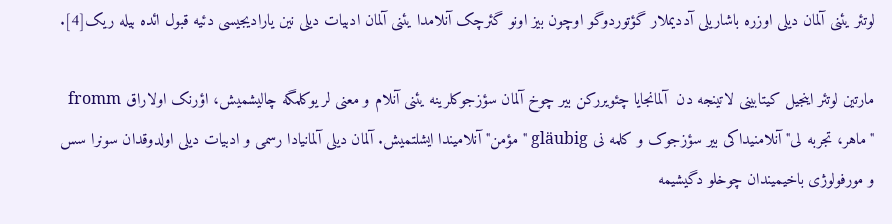لوتئر یئنی آلمان دیلی اوزره باشاریلی آددیملار گؤتوردوگو اوچون بیز اونو گئرچک آنلامدا یئنی آلمان ادبیات دیلی نین یارادیجیسی دئیه قبول ائده بیله ریک[4].

مارتین لوتئر اینجیل کیتابینی لاتینجه دن  آلمانجایا چئویررکن بیر چوخ آلمان سؤزجوکلرینه یئنی آنلام و معنی لر یوکلمگه چالیشمیش، اؤرنک اولاراق fromm "ماهر، تجربه لی" آنلامنیداکی بیر سؤزجوک و کلمه نی gläubig "مؤمن" آنلامیندا ایشلتمیش. آلمان دیلی آلمانیادا رسمی و ادبیات دیلی اولدوقدان سونرا سس و مورفولوژی باخیمیندان چوخلو دگیشیمه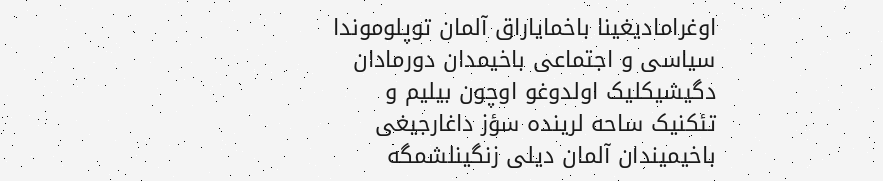اوغرامادیغینا باخمایاراق آلمان توپلوموندا سیاسی و اجتماعی باخیمدان دورمادان دگیشیکلیک اولدوغو اوچون بیلیم و تئکنیک ساحه لرینده سؤز داغارجیغی باخیمیندان آلمان دیلی زنگینلشمگه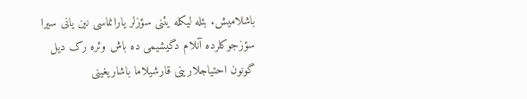باشلامیش. بئله لیکله یئنی سؤزلر یارانماسی نین یانی سیرا سؤزجوکلرده آنلام دگیشیمی ده باش وئره رک دیل گونون احتیاجلارینی قارشیلاما باشاریغینی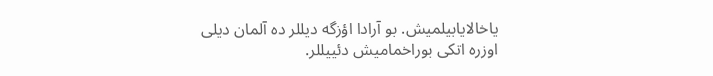یاخالایابیلمیش. بو آرادا اؤزگه دیللر ده آلمان دیلی اوزره اتکی بوراخمامیش دئییللر.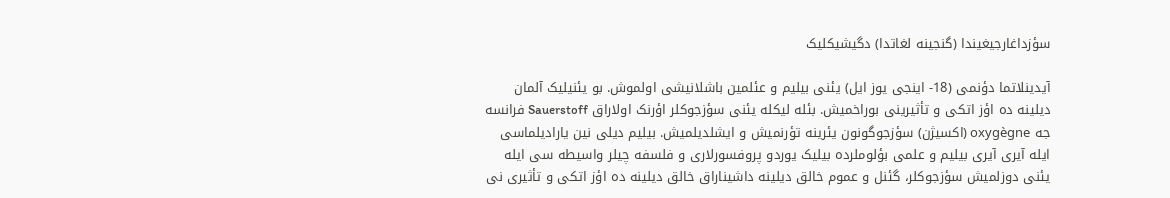سؤزداغارجیغیندا (گنجینه لغاتدا) دگیشیکلیک

آیدینلاتما دؤنمی (18- اینجی یوز ایل) یئنی بیلیم و عئلمین باشلانیشی اولموش. بو یئنیلیک آلمان دیلینه ده اؤز اتکی و تأثیرینی بوراخمیش. بئله لیکله یئنی سؤزجوکلر اؤرنک اولاراق Sauerstoff فرانسه جه oxygègne (اکسیژن) سؤزجوگونون یئرینه تؤرنمیش و ایشلدیلمیش. بیلیم دیلی نین یارادیلماسی ایله آیری آیری بیلیم و علمی بؤلوملرده بیلیک یوردو پروفسورلاری و فلسفه چیلر واسیطه سی ایله یئنی دوزلمیش سؤزجوکلر، گئنل و عموم خالق دیلینه داشیناراق خالق دیلینه ده اؤز اتکی و تأثیری نی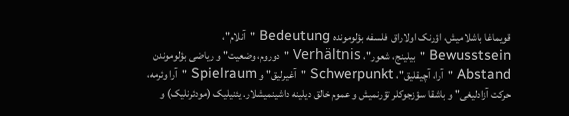قویماغا باشلامیش، اؤرنک اولاراق  فلسفه بؤلومونده Bedeutung "آنلام"، Bewusstsein "بیلینج، شعور"، Verhältnis "دوروم، وضعیت" و ریاضی بؤلوموندن Abstand "آرا، آچیقلیق"، Schwerpunkt "آغیرلیق" و Spielraum "آرا وئرمه، حرکت آزادلیغی" و باشقا سؤزجوکلر تؤرنمیش و عموم خالق دیلینه داشینمیشلار. یئنیلیک (مودئرنلیک) و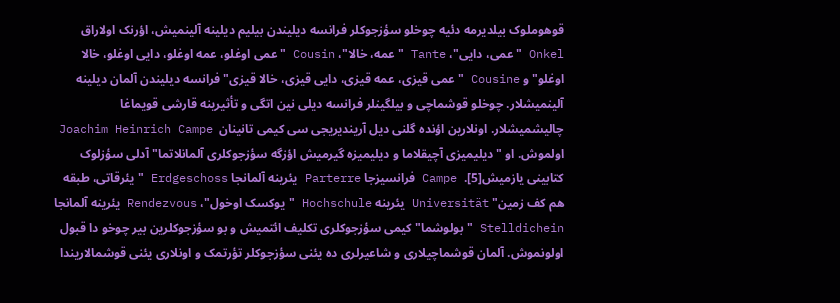قوهوملوک بیلدیرمه دئیه چوخلو سؤزجوکلر فرانسه دیلیندن بیلیم دیلینه آلینمیش، اؤرنک اولاراق Onkel "عمی، دایی"، Tante "عمه، خالا"، Cousin "عمی اوغلو، عمه اوغلو، دایی اوغلو، خالا اوغلو" و Cousine "عمی قیزی، عمه قیزی، دایی قیزی، خالا قیزی" فرانسه دیلیندن آلمان دیلینه آلینمیشلار. چوخلو قوشماچی و بیلگینلر فرانسه دیلی نین اتگی و تأثیرینه قارشی قویماغا چالیشمیشلار. اونلارین اؤنده گلنی دیل آریندیریجی سی کیمی تانینان  Joachim Heinrich Campe اولموش. او "دیلیمیزی آچیقلاما و دیلیمیزه گیرمیش اؤزگه سؤزجوکلری آلمانلاتما" آدلی سؤزلوک کتابینی یازمیش[5].  Campe فرانسیزجا Parterre یئرینه آلمانجا Erdgeschoss "یئرقاتی، طبقه هم کف زمین" Universität یئرینه Hochschule "یوکسک اوخول"، Rendezvous یئرینه آلمانجا Stelldichein "بولوشما" کیمی سؤزجوکلری تکلیف ائتمیش و بو سؤزجوکلرین بیر چوخو دا قبول اولونموش. آلمان قوشماچیلاری و شاعیرلری ده یئنی سؤزجوکلر تؤرتمک و اونلاری یئنی قوشمالاریندا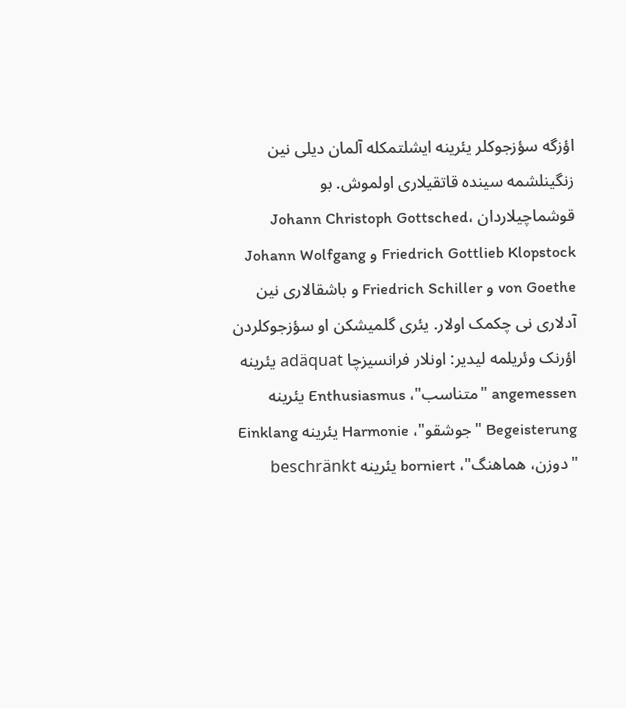اؤزگه سؤزجوکلر یئرینه ایشلتمکله آلمان دیلی نین زنگینلشمه سینده قاتقیلاری اولموش. بو قوشماچیلاردان Johann Christoph Gottsched، Friedrich Gottlieb Klopstock و Johann Wolfgang von Goethe و Friedrich Schiller و باشقالاری نین آدلاری نی چکمک اولار. یئری گلمیشکن او سؤزجوکلردن اؤرنک وئریلمه لیدیر: اونلار فرانسیزچا adäquat یئرینه angemessen "متناسب"، Enthusiasmus یئرینه Begeisterung "جوشقو"، Harmonie یئرینه Einklang "دوزن، هماهنگ"، borniert یئرینه beschränkt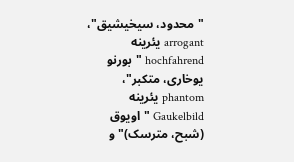"محدود، سیخیشیق"، arrogant یئرینه hochfahrend "بورنو یوخاری، متکبر"، phantom یئرینه Gaukelbild "اویوق (شبح، مترسک)" و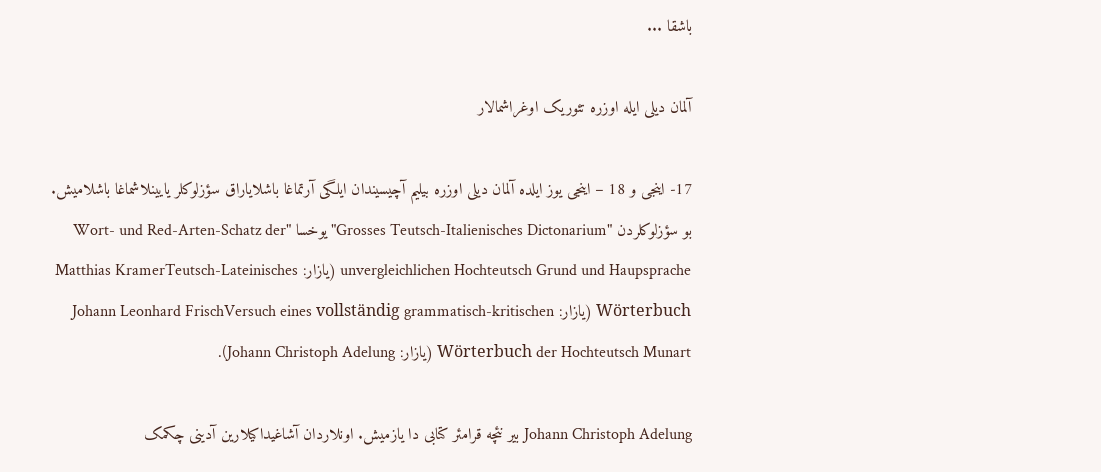باشقا ...

آلمان دیلی ایله اوزره تئوریک اوغراشمالار

17- اینجی و 18 – اینجی یوز ایلده آلمان دیلی اوزره بیلیم آچیسیندان ایلگی آرتماغا باشلایاراق سؤزلوکلر یایینلاشماغا باشلامیش.  بو سؤزلوکلردن "Grosses Teutsch-Italienisches Dictonarium" یوخسا "Wort- und Red-Arten-Schatz der unvergleichlichen Hochteutsch Grund und Haupsprache (یازار: Matthias KramerTeutsch-Lateinisches Wörterbuch (یازار: Johann Leonhard FrischVersuch eines vollständig grammatisch-kritischen Wörterbuch der Hochteutsch Munart (یازار: Johann Christoph Adelung).

Johann Christoph Adelung بیر نئچه قرامئر کتابی دا یازمیش. اونلاردان آشاغیداکیلارین آدینی چکمک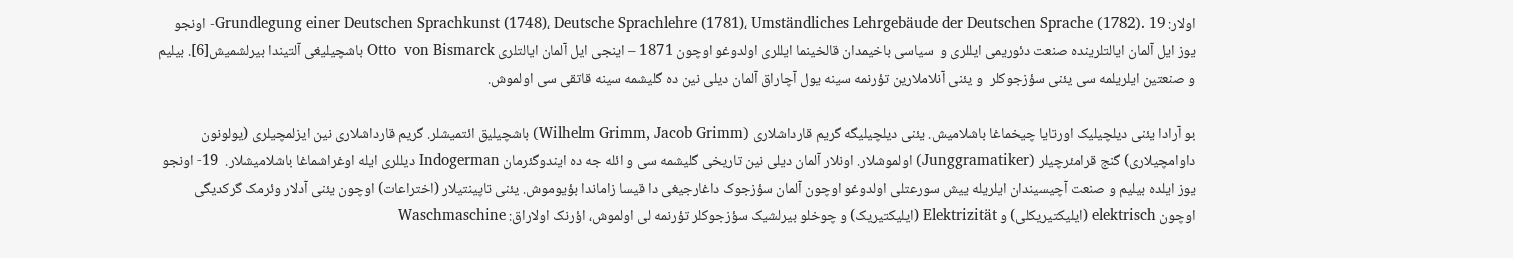اولار: Grundlegung einer Deutschen Sprachkunst (1748)، Deutsche Sprachlehre (1781)، Umständliches Lehrgebäude der Deutschen Sprache (1782). 19- اونجو یوز ایل آلمان ایالتلرینده صنعت دئوریمی ایللری و  سیاسی باخیمدان قالخینما ایللری اولدوغو اوچون 1871 – اینجی ایل آلمان ایالتلری Otto  von Bismarck باشچیلیغی آلتیندا بیرلشمیش[6]. بیلیم و صنعتین ایلریلمه سی یئنی سؤزجوکلر  و یئنی آنلاملارین تؤرنمه سینه یول آچاراق آلمان دیلی نین ده گلیشمه سینه قاتقی سی اولموش.

بو آرادا یئنی دیلچیلیک اورتایا چیخماغا باشلامیش. یئنی دیلچیلیگه گریم قارداشلاری (Wilhelm Grimm, Jacob Grimm) باشچیلیق ائتمیشلر. گریم قارداشلاری نین ایزلمچیلری (یولونون داوامچیلاری) گنج قرامئرچیلر (Junggramatiker) اولموشلار. اونلار آلمان دیلی نین تاریخی گلیشمه سی و ائله جه ده ایندوگئرمان Indogerman دیللری ایله اوغراشماغا باشلامیشلار.  19- اونجو یوز ایلده بیلیم و صنعت آچیسیندان ایلریله ییش سورعتلی اولدوغو اوچون آلمان سؤزجوک داغارجیغی دا قیسا زاماندا بؤیوموش. یئنی تاپینتیلار (اختراعات) اوچون یئنی آدلار وئرمک گرکدیگی اوچون elektrisch (ایلیکتیریکلی) و Elektrizität (ایلیکتیریک) و چوخلو بیرلشیک سؤزجوکلر تؤرنمه لی اولموش، اؤرنک اولاراق: Waschmaschine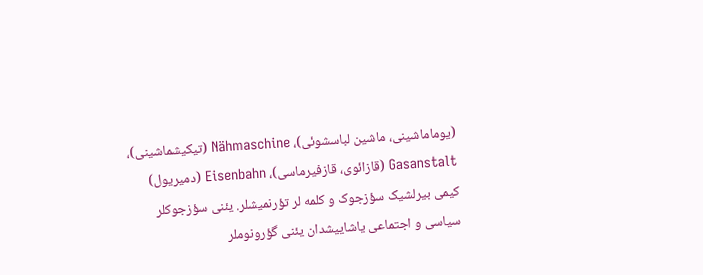(یوماماشینی، ماشین لباسشوئی)، Nähmaschine (تیکیشماشینی)، Gasanstalt (قازائوی، قازفیرماسی)، Eisenbahn (دمیریول) کیمی بیرلشیک سؤزجوک و کلمه لر تؤرنمیشلر. یئنی سؤزجوکلر سیاسی و اجتماعی یاشاییشدان یئنی گؤرونوملر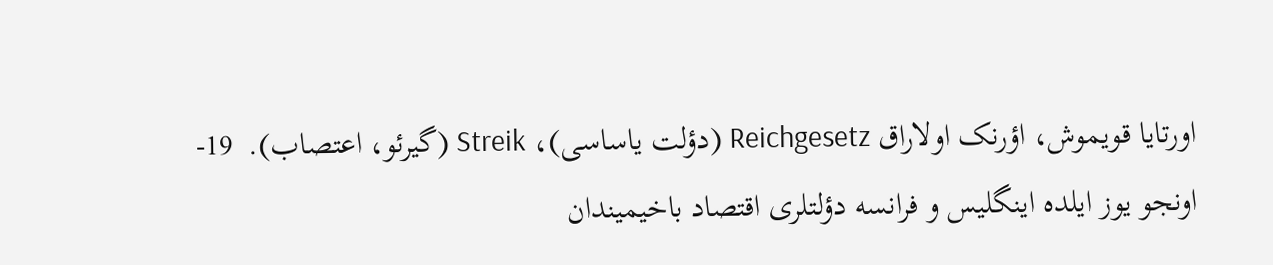اورتایا قویموش، اؤرنک اولاراق Reichgesetz (دؤلت یاساسی)، Streik (گیرئو، اعتصاب).  19- اونجو یوز ایلده اینگلیس و فرانسه دؤلتلری اقتصاد باخیمیندان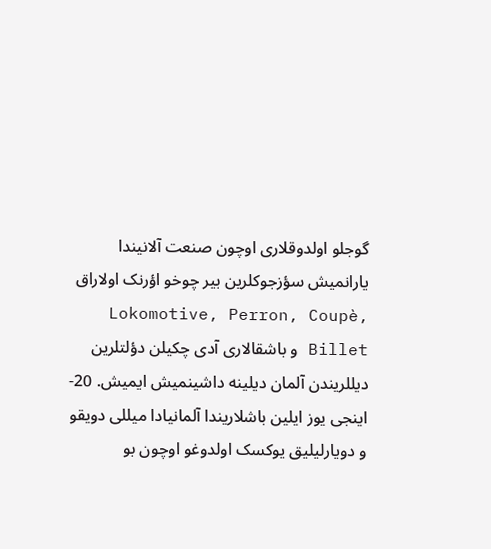گوجلو اولدوقلاری اوچون صنعت آلانیندا یارانمیش سؤزجوکلرین بیر چوخو اؤرنک اولاراق Lokomotive, Perron, Coupè, Billet و باشقالاری آدی چکیلن دؤلتلرین دیللریندن آلمان دیلینه داشینمیش ایمیش. 20- اینجی یوز ایلین باشلاریندا آلمانیادا میللی دویقو و دویارلیلیق یوکسک اولدوغو اوچون بو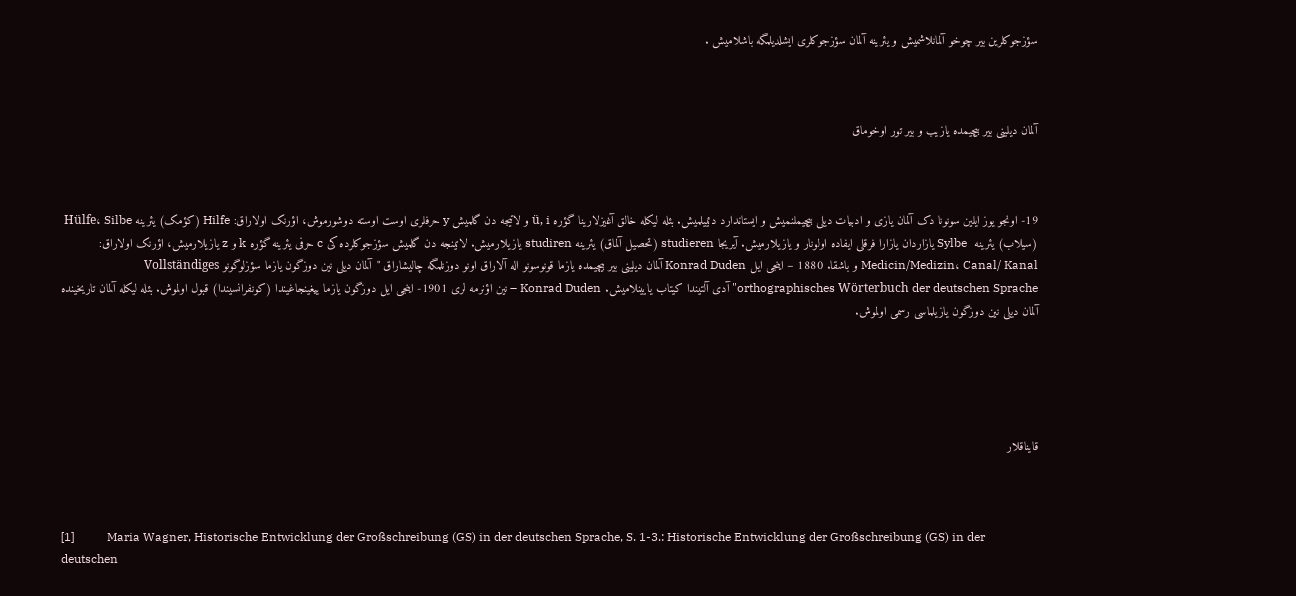سؤزجوکلرین بیر چوخو آلمانلاشمیش و یئرینه آلمان سؤزجوکلری ایشلدیلمگه باشلامیش .



آلمان دیلینی بیر بیچیمده یازیب و بیر تور اوخوماق



19- اونجو یوز ایلین سونونا دک آلمان یازی و ادبیات دیلی بیچیملنمیش و ایستاندارد دئییلمیش. بئله لیکله خالق آغیزلارینا گؤره ü, i و لاتیجه دن گلمیش y حرفلری اوست اوسته دوشورموش، اؤرنک اولاراق: Hilfe (کؤمک) یئرینه Hülfe، Silbe (سیلاب) یئرینه  Sylbe یازاردان یازارا فرقلی ایفاده اولونار و یازیلارمیش. آیریجا studieren (تحصیل آلماق) یئرینه studiren یازیلارمیش. لاتینجه دن گلمیش سؤزجوکلرده کی c حرفی یئرینه گؤره k و z یازیلارمیش، اؤرنک اولاراق: Medicin/Medizin، Canal/ Kanal و باشقا. 1880 – اینجی ایل Konrad Duden آلمان دیلینی بیر بیچیمده یازما قونوسونو اله آلاراق اونو دوزنلمگه چالیشاراق "آلمان دیلی نین دوزگون یازما سؤزلوگونو Vollständiges orthographisches Wörterbuch der deutschen Sprache" آدی آلتیندا کیتاب یایینلامیش. Konrad Duden – نین اؤنرمه لری 1901- اینجی ایل دوزگون یازما ییغینجاغیندا (کونفرانسیندا) قبول اولموش. بئله لیکله آلمان تاریخینده آلمان دیلی نین دوزگون یازیلماسی رسمی اولموش.





قایناقلار



[1]           Maria Wagner, Historische Entwicklung der Großschreibung (GS) in der deutschen Sprache, S. 1-3.: Historische Entwicklung der Großschreibung (GS) in der deutschen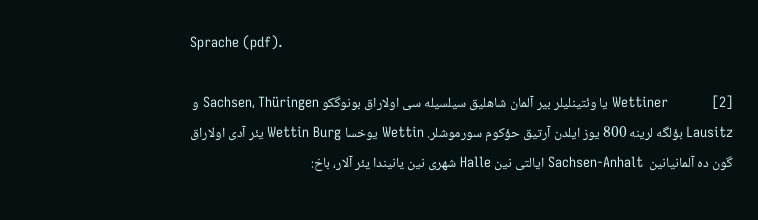Sprache (pdf).

[2]           Wettiner یا وئتینلیلر بیر آلمان شاهلیق سیلسیله سی اولاراق بونوگکو Sachsen، Thüringen و Lausitz بؤلگه لرینه 800 یوز ایلدن آرتیق حؤکوم سورموشلر. Wettin یوخسا Wettin Burg یئر آدی اولاراق گون ده آلمانیانین  Sachsen-Anhalt ایالتی نین Halle شهری نین یانیندا یئر آلار، باخ: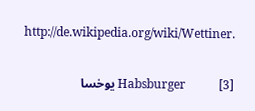http://de.wikipedia.org/wiki/Wettiner.

[3]           Habsburger یوخسا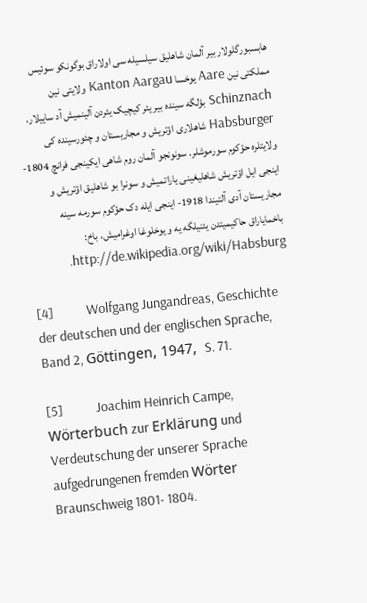هابسبورگلولار بیر آلمان شاهلیق سیلسیله سی اولاراق بوگونکو سوئیس مملکتی نین Aare یوخسا Kanton Aargau ولایتی نین Schinznach بؤلگه سینده بیر یئر کیچیک یئردن آلینمیش آد ساییلار. Habsburger شاهلاری اؤتریش و مجاریستان و چئورسینده کی ولایتلره حؤکوم سورموشلر. سونونجو آلمان روم شاهی ایکینجی فرانچ 1804- اینجی ایل اؤتریش شاهلیغینی یاراتمیش و سونرا بو شاهلیق اؤتریش و مجاریستان آدی آلتیندا 1918- اینجی ایله دک حؤکوم سورمه سینه باخمایاراق حاکیمیتدن یئنیلگه یه و یوخلوغا اوغرامیش، باخ: http://de.wikipedia.org/wiki/Habsburg.

[4]           Wolfgang Jungandreas, Geschichte der deutschen und der englischen Sprache, Band 2, Göttingen, 1947,  S. 71.

[5]           Joachim Heinrich Campe, Wörterbuch zur Erklärung und Verdeutschung der unserer Sprache aufgedrungenen fremden Wörter Braunschweig 1801- 1804.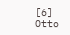[6]              Otto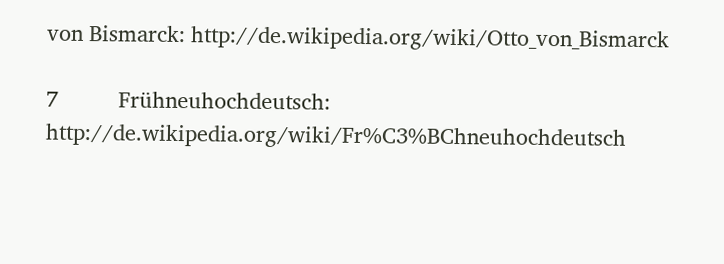von Bismarck: http://de.wikipedia.org/wiki/Otto_von_Bismarck

7          Frühneuhochdeutsch: http://de.wikipedia.org/wiki/Fr%C3%BChneuhochdeutsch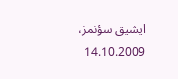ایشیق سؤنمز، 14.10.2009